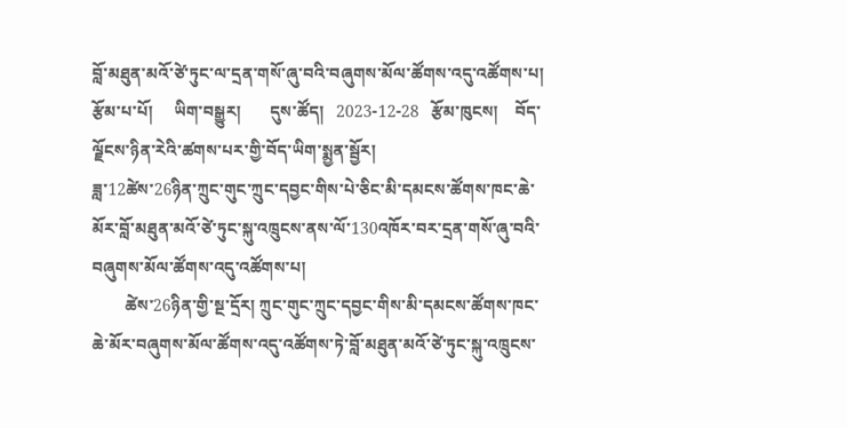བློ་མཐུན་མའོ་ཙེ་ཏུང་ལ་དྲན་གསོ་ཞུ་བའི་བཞུགས་མོལ་ཚོགས་འདུ་འཚོགས་པ།
རྩོམ་པ་པོ།     ཡིག་བསྒྱུར།       དུས་ཚོད།   2023-12-28   རྩོམ་ཁུངས།    བོད་ལྗོངས་ཉིན་རེའི་ཚགས་པར་གྱི་བོད་ཡིག་སྨྱན་སྦྱོར།
ཟླ་12ཚེས་26ཉིན་ཀྲུང་གུང་ཀྲུང་དབྱང་གིས་པེ་ཅིང་མི་དམངས་ཚོགས་ཁང་ཆེ་མོར་བློ་མཐུན་མའོ་ཙེ་ཏུང་སྐུ་འཁྲུངས་ནས་ལོ་130འཁོར་བར་དྲན་གསོ་ཞུ་བའི་བཞུགས་མོལ་ཚོགས་འདུ་འཚོགས་པ།
        ཚེས་26ཉིན་གྱི་སྔ་དྲོར། ཀྲུང་གུང་ཀྲུང་དབྱང་གིས་མི་དམངས་ཚོགས་ཁང་ཆེ་མོར་བཞུགས་མོལ་ཚོགས་འདུ་འཚོགས་ཏེ་བློ་མཐུན་མའོ་ཙེ་ཏུང་སྐུ་འཁྲུངས་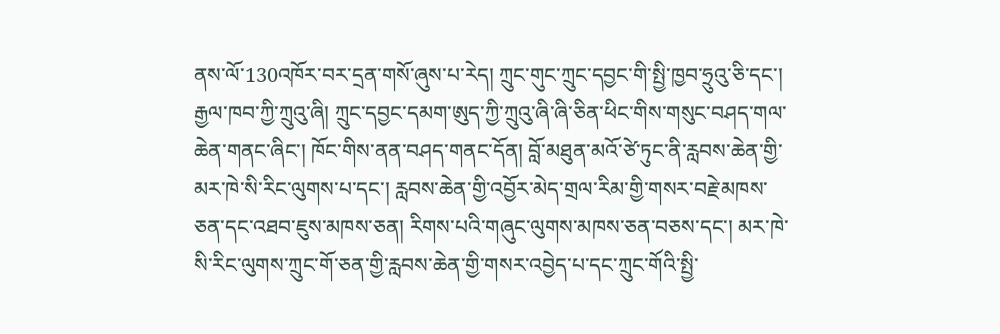ནས་ལོ་130འཁོར་བར་དྲན་གསོ་ཞུས་པ་རེད། ཀྲུང་གུང་ཀྲུང་དབྱང་གི་སྤྱི་ཁྱབ་ཧྲུའུ་ཅི་དང་། རྒྱལ་ཁབ་ཀྱི་ཀྲུའུ་ཞི། ཀྲུང་དབྱང་དམག་ཨུད་ཀྱི་ཀྲུའུ་ཞི་ཞི་ཅིན་ཕིང་གིས་གསུང་བཤད་གལ་ཆེན་གནང་ཞིང་། ཁོང་གིས་ནན་བཤད་གནང་དོན། བློ་མཐུན་མའོ་ཙེ་ཏུང་ནི་རླབས་ཆེན་གྱི་མར་ཁེ་སི་རིང་ལུགས་པ་དང་། རླབས་ཆེན་གྱི་འབྱོར་མེད་གྲལ་རིམ་གྱི་གསར་བརྗེ་མཁས་ཅན་དང་འཐབ་ཇུས་མཁས་ཅན། རིགས་པའི་གཞུང་ལུགས་མཁས་ཅན་བཅས་དང་། མར་ཁེ་སི་རིང་ལུགས་ཀྲུང་གོ་ཅན་གྱི་རླབས་ཆེན་གྱི་གསར་འབྱེད་པ་དང་ཀྲུང་གོའི་སྤྱི་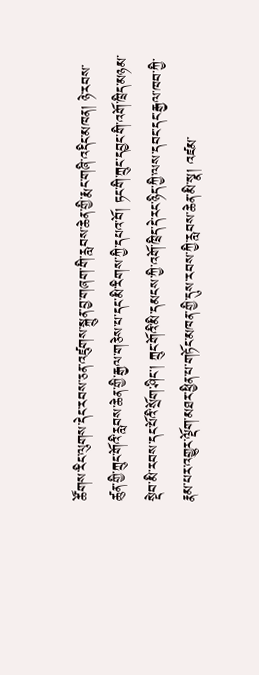ཚོགས་རིང་ལུགས་དེང་རབས་ཅན་འཛུགས་སྐྲུན་བྱ་གཞག་གི་རླབས་ཆེན་གྱི་རྨང་གཞི་འདིང་མཁན། ཉེ་རབས་ཚུན་གྱི་ཀྲུང་གོའི་རླབས་ཆེན་གྱི་རྒྱལ་གཅེས་པ་དང་མི་རིགས་ཀྱི་དཔའ་བོ། ཏང་གི་ཀྲུང་དབྱང་གི་འགོ་ཁྲིད་མཉམ་སྡེབ་མི་རབས་དང་པོའི་སྲོག་ཤིང་། ཀྲུང་གོའི་མི་དམངས་ཀྱི་འགོ་ཁྲིད་དེ་རང་ཉིད་ཀྱི་ལས་དབང་དང་རྒྱལ་ཁབ་ཀྱི་རྣམ་པར་འགྱུར་ལྡོག་མཐར་ཕྱིན་པ་གཏོང་མཁན་གྱི་དུས་རབས་ཀྱི་རླབས་ཆེན་མི་སྣ། འཛམ་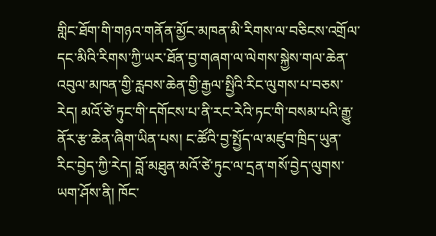གླིང་ཐོག་གི་གཉའ་གནོན་མྱོང་མཁན་མི་རིགས་ལ་བཅིངས་འགྲོལ་དང་མིའི་རིགས་ཀྱི་ཡར་ཐོན་བྱ་གཞག་ལ་ལེགས་སྐྱེས་གལ་ཆེན་འབུལ་མཁན་གྱི་རླབས་ཆེན་གྱི་རྒྱལ་སྤྱིའི་རིང་ལུགས་པ་བཅས་རེད། མའོ་ཙེ་ཏུང་གི་དགོངས་པ་ནི་རང་རེའི་ཏང་གི་བསམ་པའི་རྒྱུ་ནོར་རྩ་ཆེན་ཞིག་ཡིན་པས། ང་ཚོའི་བྱ་སྤྱོད་ལ་མཛུབ་ཁྲིད་ཡུན་རིང་བྱེད་ཀྱི་རེད། བློ་མཐུན་མའོ་ཙེ་ཏུང་ལ་དྲན་གསོ་བྱེད་ལུགས་ཡག་ཤོས་ནི། ཁོང་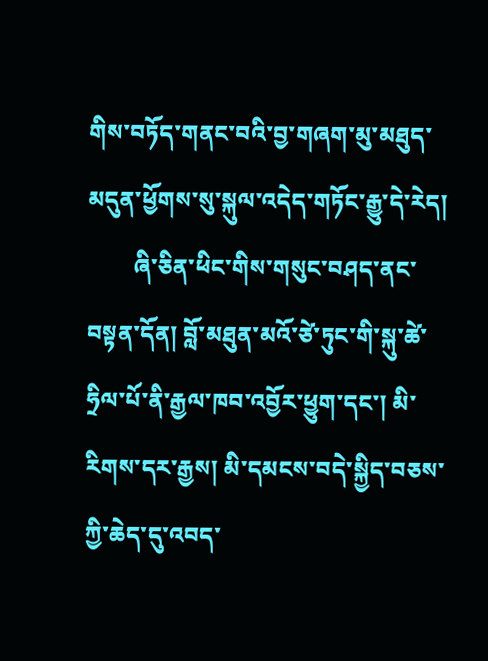གིས་བཏོད་གནང་བའི་བྱ་གཞག་མུ་མཐུད་མདུན་ཕྱོགས་སུ་སྐུལ་འདེད་གཏོང་རྒྱུ་དེ་རེད།
        ཞི་ཅིན་ཕིང་གིས་གསུང་བཤད་ནང་བསྟན་དོན། བློ་མཐུན་མའོ་ཙེ་ཏུང་གི་སྐུ་ཚེ་ཧྲིལ་པོ་ནི་རྒྱལ་ཁབ་འབྱོར་ཕྱུག་དང་། མི་རིགས་དར་རྒྱས། མི་དམངས་བདེ་སྐྱིད་བཅས་ཀྱི་ཆེད་དུ་འབད་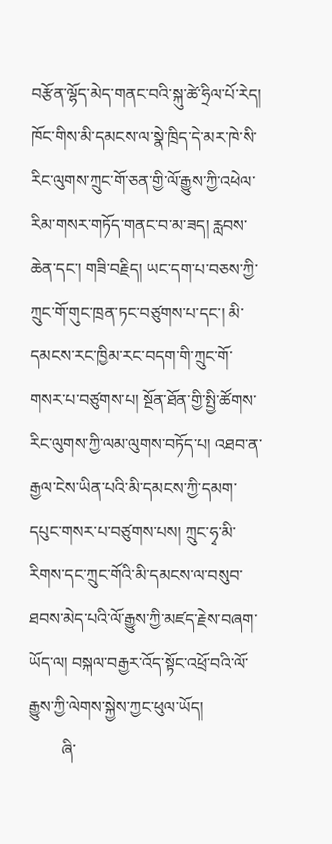བརྩོན་ལྷོད་མེད་གནང་བའི་སྐུ་ཚེ་ཧྲིལ་པོ་རེད། ཁོང་གིས་མི་དམངས་ལ་སྣེ་ཁྲིད་དེ་མར་ཁེ་སི་རིང་ལུགས་ཀྲུང་གོ་ཅན་གྱི་ལོ་རྒྱུས་ཀྱི་འཕེལ་རིམ་གསར་གཏོད་གནང་བ་མ་ཟད། རླབས་ཆེན་དང་། གཟི་བརྗིད། ཡང་དག་པ་བཅས་ཀྱི་ཀྲུང་གོ་གུང་ཁྲན་ཏང་བཙུགས་པ་དང་། མི་དམངས་རང་ཁྱིམ་རང་བདག་གི་ཀྲུང་གོ་གསར་པ་བཙུགས་པ། སྔོན་ཐོན་གྱི་སྤྱི་ཚོགས་རིང་ལུགས་ཀྱི་ལམ་ལུགས་བཏོད་པ། འཐབ་ན་རྒྱལ་ངེས་ཡིན་པའི་མི་དམངས་ཀྱི་དམག་དཔུང་གསར་པ་བཙུགས་པས། ཀྲུང་ཧྭ་མི་རིགས་དང་ཀྲུང་གོའི་མི་དམངས་ལ་བསུབ་ཐབས་མེད་པའི་ལོ་རྒྱུས་ཀྱི་མཛད་རྗེས་བཞག་ཡོད་ལ། བསྐལ་བརྒྱར་འོད་སྟོང་འཕྲོ་བའི་ལོ་རྒྱུས་ཀྱི་ལེགས་སྐྱེས་ཀྱང་ཕུལ་ཡོད།
        ཞི་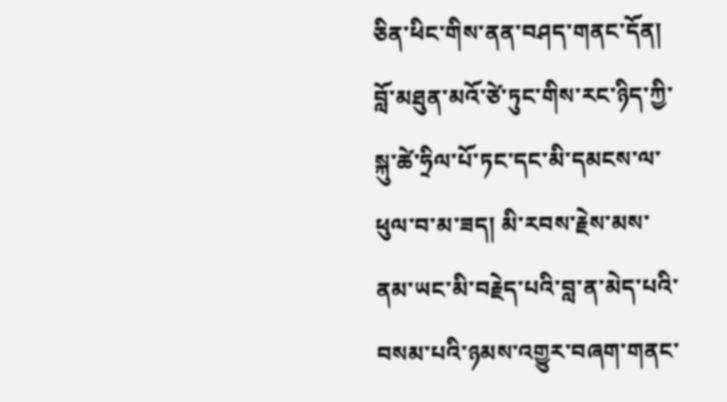ཅིན་ཕིང་གིས་ནན་བཤད་གནང་དོན། བློ་མཐུན་མའོ་ཙེ་ཏུང་གིས་རང་ཉིད་ཀྱི་སྐུ་ཚེ་ཧྲིལ་པོ་ཏང་དང་མི་དམངས་ལ་ཕུལ་བ་མ་ཟད། མི་རབས་རྗེས་མས་ནམ་ཡང་མི་བརྗེད་པའི་བླ་ན་མེད་པའི་བསམ་པའི་ཉམས་འགྱུར་བཞག་གནང་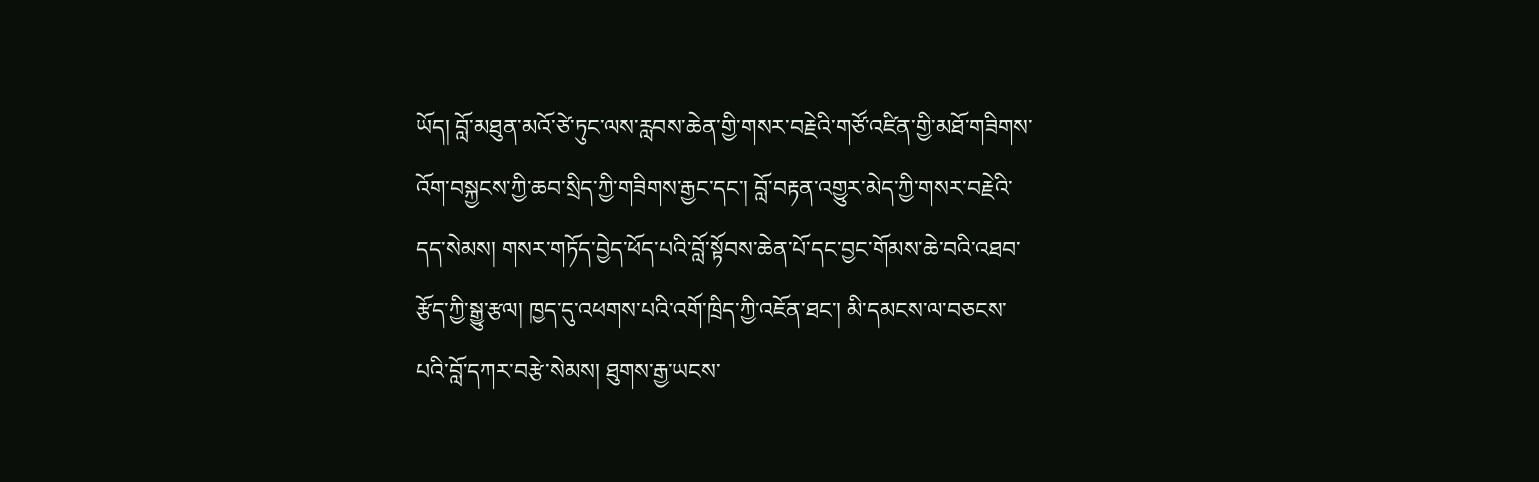ཡོད། བློ་མཐུན་མའོ་ཙེ་ཏུང་ལས་རླབས་ཆེན་གྱི་གསར་བརྗེའི་གཙོ་འཛིན་གྱི་མཐོ་གཟིགས་འོག་བསྐྱངས་ཀྱི་ཆབ་སྲིད་ཀྱི་གཟིགས་རྒྱང་དང་། བློ་བརྟན་འགྱུར་མེད་ཀྱི་གསར་བརྗེའི་དད་སེམས། གསར་གཏོད་བྱེད་ཕོད་པའི་བློ་སྟོབས་ཆེན་པོ་དང་བྱང་གོམས་ཆེ་བའི་འཐབ་རྩོད་ཀྱི་སྒྱུ་རྩལ། ཁྱད་དུ་འཕགས་པའི་འགོ་ཁྲིད་ཀྱི་འཇོན་ཐང་། མི་དམངས་ལ་བཅངས་པའི་བློ་དཀར་བརྩེ་སེམས། ཐུགས་རྒྱ་ཡངས་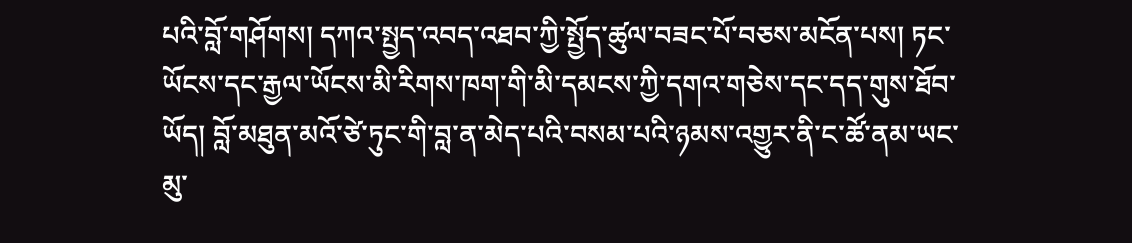པའི་བློ་གཤོགས། དཀའ་སྤྱད་འབད་འཐབ་ཀྱི་སྤྱོད་ཚུལ་བཟང་པོ་བཅས་མངོན་པས། ཏང་ཡོངས་དང་རྒྱལ་ཡོངས་མི་རིགས་ཁག་གི་མི་དམངས་ཀྱི་དགའ་གཅེས་དང་དད་གུས་ཐོབ་ཡོད། བློ་མཐུན་མའོ་ཙེ་ཏུང་གི་བླ་ན་མེད་པའི་བསམ་པའི་ཉམས་འགྱུར་ནི་ང་ཚོ་ནམ་ཡང་མུ་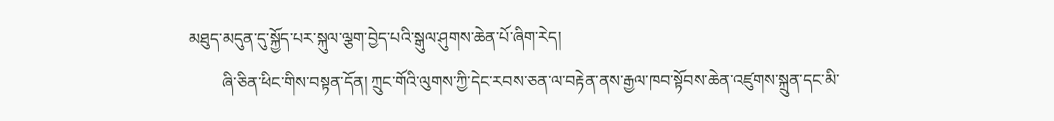མཐུད་མདུན་དུ་སྐྱོད་པར་སྐུལ་ལྕག་བྱེད་པའི་སྒུལ་ཤུགས་ཆེན་པོ་ཞིག་རེད།
        ཞི་ཅིན་ཕིང་གིས་བསྟན་དོན། ཀྲུང་གོའི་ལུགས་ཀྱི་དེང་རབས་ཅན་ལ་བརྟེན་ནས་རྒྱལ་ཁབ་སྟོབས་ཆེན་འཛུགས་སྐྲུན་དང་མི་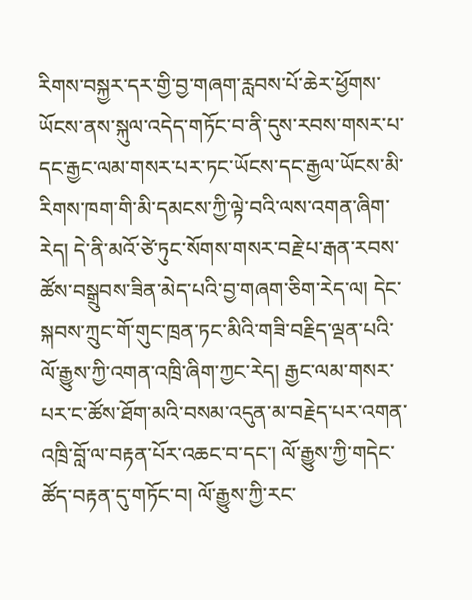རིགས་བསྐྱར་དར་གྱི་བྱ་གཞག་རླབས་པོ་ཆེར་ཕྱོགས་ཡོངས་ནས་སྐུལ་འདེད་གཏོང་བ་ནི་དུས་རབས་གསར་པ་དང་རྒྱང་ལམ་གསར་པར་ཏང་ཡོངས་དང་རྒྱལ་ཡོངས་མི་རིགས་ཁག་གི་མི་དམངས་ཀྱི་ལྟེ་བའི་ལས་འགན་ཞིག་རེད། དེ་ནི་མའོ་ཙེ་ཏུང་སོགས་གསར་བརྗེ་པ་རྒན་རབས་ཚོས་བསྒྲུབས་ཟིན་མེད་པའི་བྱ་གཞག་ཅིག་རེད་ལ། དེང་སྐབས་ཀྲུང་གོ་གུང་ཁྲན་ཏང་མིའི་གཟི་བརྗིད་ལྡན་པའི་ལོ་རྒྱུས་ཀྱི་འགན་འཁྲི་ཞིག་ཀྱང་རེད། རྒྱང་ལམ་གསར་པར་ང་ཚོས་ཐོག་མའི་བསམ་འདུན་མ་བརྗེད་པར་འགན་འཁྲི་བློ་ལ་བརྟན་པོར་འཆང་བ་དང་། ལོ་རྒྱུས་ཀྱི་གདེང་ཚོད་བརྟན་དུ་གཏོང་བ། ལོ་རྒྱུས་ཀྱི་རང་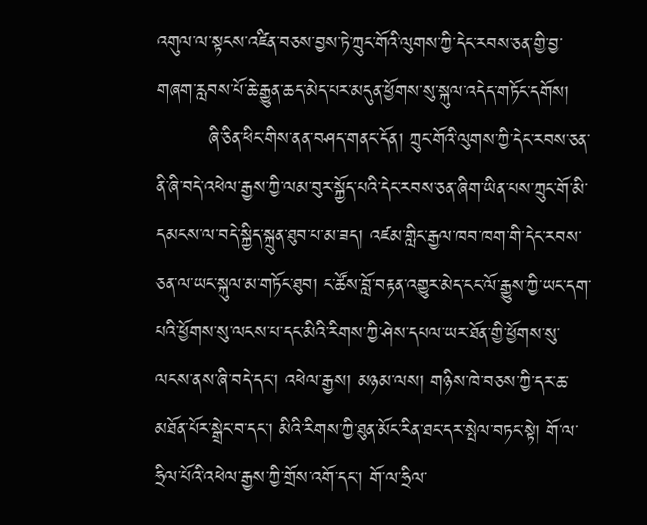འགུལ་ལ་སྟངས་འཛིན་བཅས་བྱས་ཏེ་ཀྲུང་གོའི་ལུགས་ཀྱི་དེང་རབས་ཅན་གྱི་བྱ་གཞག་རླབས་པོ་ཆེ་རྒྱུན་ཆད་མེད་པར་མདུན་ཕྱོགས་སུ་སྐུལ་འདེད་གཏོང་དགོས།
        ཞི་ཅིན་ཕིང་གིས་ནན་བཤད་གནང་དོན། ཀྲུང་གོའི་ལུགས་ཀྱི་དེང་རབས་ཅན་ནི་ཞི་བདེ་འཕེལ་རྒྱས་ཀྱི་ལམ་བུར་སྐྱོད་པའི་དེང་རབས་ཅན་ཞིག་ཡིན་པས་ཀྲུང་གོ་མི་དམངས་ལ་བདེ་སྐྱིད་སྐྲུན་ཐུབ་པ་མ་ཟད། འཛམ་གླིང་རྒྱལ་ཁབ་ཁག་གི་དེང་རབས་ཅན་ལ་ཡང་སྐུལ་མ་གཏོང་ཐུབ། ང་ཚོས་བློ་བརྟན་འགྱུར་མེད་ངང་ལོ་རྒྱུས་ཀྱི་ཡང་དག་པའི་ཕྱོགས་སུ་ལངས་པ་དང་མིའི་རིགས་ཀྱི་ཤེས་དཔལ་ཡར་ཐོན་གྱི་ཕྱོགས་སུ་ལངས་ནས་ཞི་བདེ་དང་། འཕེལ་རྒྱས། མཉམ་ལས། གཉིས་ཁེ་བཅས་ཀྱི་དར་ཆ་མཐོན་པོར་སྒྲེང་བ་དང་། མིའི་རིགས་ཀྱི་ཐུན་མོང་རིན་ཐང་དར་སྤེལ་བཏང་སྟེ། གོ་ལ་ཧྲིལ་པོའི་འཕེལ་རྒྱས་ཀྱི་གྲོས་འགོ་དང་། གོ་ལ་ཧྲིལ་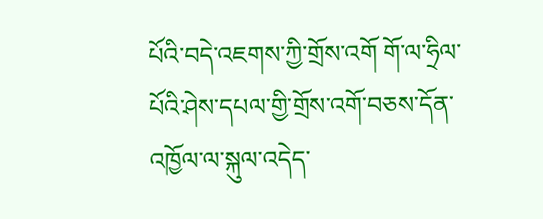པོའི་བདེ་འཇགས་ཀྱི་གྲོས་འགོ གོ་ལ་ཧྲིལ་པོའི་ཤེས་དཔལ་གྱི་གྲོས་འགོ་བཅས་དོན་འཁྱོལ་ལ་སྐུལ་འདེད་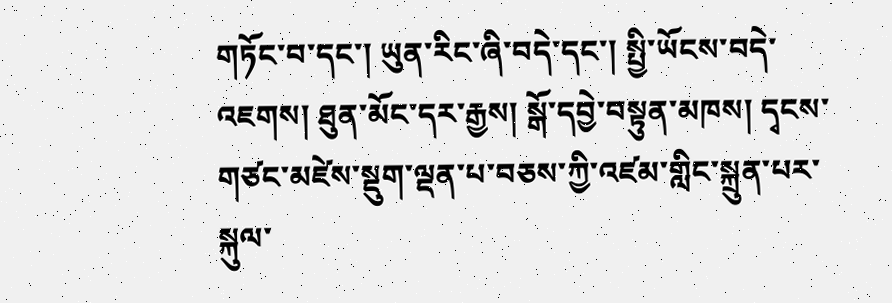གཏོང་བ་དང་། ཡུན་རིང་ཞི་བདེ་དང་། སྤྱི་ཡོངས་བདེ་འཇགས། ཐུན་མོང་དར་རྒྱས། སྒོ་དབྱེ་བསྟུན་མཁས། དྭངས་གཙང་མཛེས་སྡུག་ལྡན་པ་བཅས་ཀྱི་འཛམ་གླིང་སྐྲུན་པར་སྐུལ་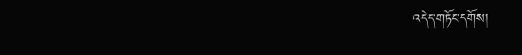འདེད་གཏོང་དགོས།